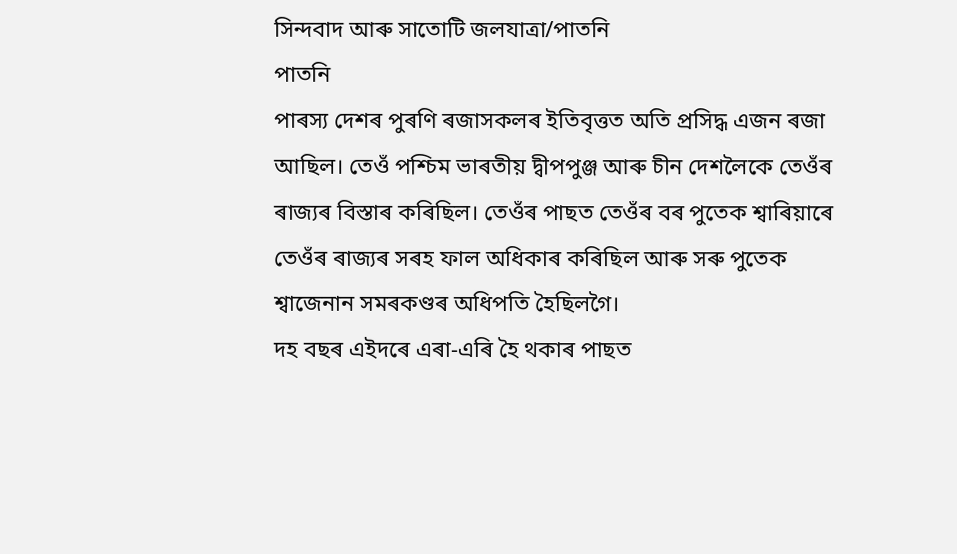সিন্দবাদ আৰু সাতোটি জলযাত্ৰা/পাতনি
পাতনি
পাৰস্য দেশৰ পুৰণি ৰজাসকলৰ ইতিবৃত্তত অতি প্ৰসিদ্ধ এজন ৰজা আছিল। তেওঁ পশ্চিম ভাৰতীয় দ্বীপপুঞ্জ আৰু চীন দেশলৈকে তেওঁৰ ৰাজ্যৰ বিস্তাৰ কৰিছিল। তেওঁৰ পাছত তেওঁৰ বৰ পুতেক শ্বাৰিয়াৰে তেওঁৰ ৰাজ্যৰ সৰহ ফাল অধিকাৰ কৰিছিল আৰু সৰু পুতেক শ্বাজেনান সমৰকণ্ডৰ অধিপতি হৈছিলগৈ।
দহ বছৰ এইদৰে এৰা-এৰি হৈ থকাৰ পাছত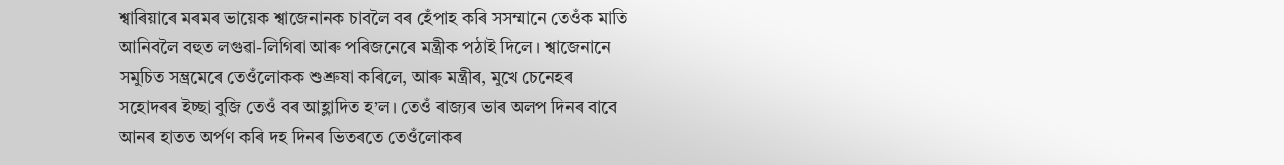শ্বাৰিয়াৰে মৰমৰ ভায়েক শ্বাজেনানক চাবলৈ বৰ হেঁপাহ কৰি সসম্মানে তেওঁক মাতি আনিবলৈ বহুত লগুৱা-লিগিৰা আৰু পৰিজনেৰে মন্ত্ৰীক পঠাই দিলে। শ্বাজেনানে সমুচিত সম্ভ্ৰমেৰে তেওঁলোকক শুশ্ৰুষা কৰিলে, আৰু মন্ত্ৰীৰ, মুখে চেনেহৰ সহোদৰৰ ইচ্ছা বুজি তেওঁ বৰ আহ্লাদিত হ’ল। তেওঁ ৰাজ্যৰ ভাৰ অলপ দিনৰ বাবে আনৰ হাতত অৰ্পণ কৰি দহ দিনৰ ভিতৰতে তেওঁলোকৰ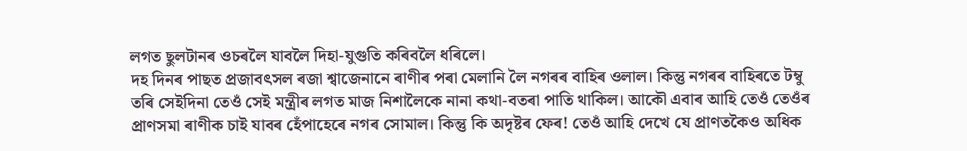লগত ছুলটানৰ ওচৰলৈ যাবলৈ দিহা-যুগুতি কৰিবলৈ ধৰিলে।
দহ দিনৰ পাছত প্ৰজাবৎসল ৰজা শ্বাজেনানে ৰাণীৰ পৰা মেলানি লৈ নগৰৰ বাহিৰ ওলাল। কিন্তু নগৰৰ বাহিৰতে টম্বু তৰি সেইদিনা তেওঁ সেই মন্ত্ৰীৰ লগত মাজ নিশালৈকে নানা কথা-বতৰা পাতি থাকিল। আকৌ এবাৰ আহি তেওঁ তেওঁৰ প্ৰাণসমা ৰাণীক চাই যাবৰ হেঁপাহেৰে নগৰ সোমাল। কিন্তু কি অদৃষ্টৰ ফেৰ! তেওঁ আহি দেখে যে প্ৰাণতকৈও অধিক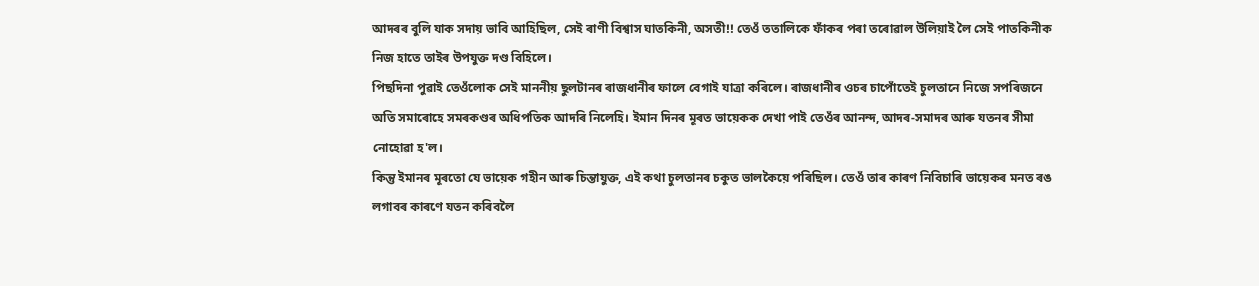আদৰৰ বুলি যাক সদায় ভাবি আহিছিল, সেই ৰাণী বিশ্বাস ঘাতকিনী, অসতী!! তেওঁ ততালিকে ফাঁকৰ পৰা তৰোৱাল উলিয়াই লৈ সেই পাতকিনীক নিজ হাতে তাইৰ উপযুক্ত দণ্ড বিহিলে।
পিছদিনা পুৱাই তেওঁলোক সেই মাননীয় ছুলটানৰ ৰাজধানীৰ ফালে বেগাই যাত্ৰা কৰিলে। ৰাজধানীৰ ওচৰ চাপোঁতেই চুলতানে নিজে সপৰিজনে অতি সমাৰোহে সমৰকণ্ডৰ অধিপতিক আদৰি নিলেহি। ইমান দিনৰ মূৰত ভায়েকক দেখা পাই তেওঁৰ আনন্দ, আদৰ-সমাদৰ আৰু যতনৰ সীমা নোহোৱা হ'ল।
কিন্তু ইমানৰ মূৰতো যে ভায়েক গহীন আৰু চিন্তাযুক্ত, এই কথা চুলতানৰ চকুত ভালকৈয়ে পৰিছিল। তেওঁ তাৰ কাৰণ নিবিচাৰি ভায়েকৰ মনত ৰঙ লগাবৰ কাৰণে যতন কৰিবলৈ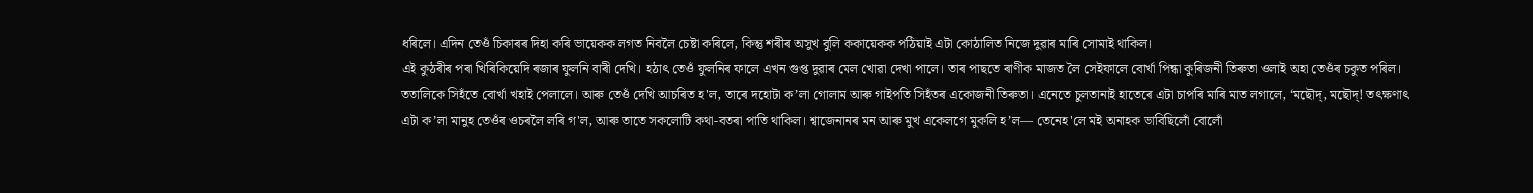ধৰিলে। এদিন তেওঁ চিকাৰৰ দিহা কৰি ভায়েকক লগত নিবলৈ চেষ্টা কৰিলে, কিন্তু শৰীৰ অসুখ বুলি ককায়েকক পঠিয়াই এটা কোঠালিত নিজে দুৱাৰ মাৰি সোমাই থাকিল।
এই কুঠৰীৰ পৰা খিৰিকিয়েদি ৰজাৰ ফুলনি বাৰী দেখি। হঠাৎ তেওঁ ফুলনিৰ ফালে এখন গুপ্ত দুৱাৰ মেল খোৱা দেখা পালে। তাৰ পাছতে ৰাণীক মাজত লৈ সেইফালে বোৰ্খা পিন্ধা কুৰিজনী তিৰুতা ওলাই অহা তেওঁৰ চকুত পৰিল। ততালিকে সিহঁতে বোৰ্খা খহাই পেলালে। আৰু তেওঁ দেখি আচৰিত হ'ল, তাৰে দহোটা ক’লা গোলাম আৰু গাইপতি সিহঁতৰ একোজনী তিৰুতা। এনেতে চুলতানাই হাতেৰে এটা চাপৰি মাৰি মাত লগালে, ‘মছৌদ্, মছৌদ্! তৎক্ষণাৎ এটা ক’লা মানুহ তেওঁৰ ওচৰলৈ লৰি গ'ল, আৰু তাতে সকলোটি কথা-বতৰা পাতি থাকিল। শ্বাজেনানৰ মন আৰু মুখ একেলগে মুকলি হ’ল— তেনেহ'লে মই অনাহক ভাবিছিলোঁ বোলোঁ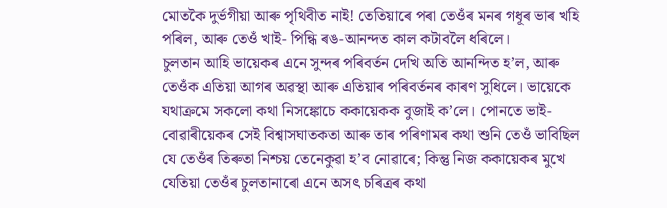মোতকৈ দুৰ্ভগীয়া আৰু পৃথিবীত নাই! তেতিয়াৰে পৰা তেওঁৰ মনৰ গধূৰ ভাৰ খহি পৰিল, আৰু তেওঁ খাই- পিন্ধি ৰঙ-আনন্দত কাল কটাবলৈ ধৰিলে।
চুলতান আহি ভায়েকৰ এনে সুন্দৰ পৰিবৰ্তন দেখি অতি আনন্দিত হ’ল, আৰু তেওঁক এতিয়া আগৰ অৱস্থা আৰু এতিয়াৰ পৰিবৰ্তনৰ কাৰণ সুধিলে। ভায়েকে যথাক্ৰমে সকলো কথা নিসঙ্কোচে ককায়েকক বুজাই ক’লে। পোনতে ভাই-বোৱাৰীয়েকৰ সেই বিশ্বাসঘাতকতা আৰু তাৰ পৰিণামৰ কথা শুনি তেওঁ ভাবিছিল যে তেওঁৰ তিৰুতা নিশ্চয় তেনেকুৱা হ’ব নোৱাৰে; কিন্তু নিজ ককায়েকৰ মুখে যেতিয়া তেওঁৰ চুলতানাৰো এনে অসৎ চৰিত্ৰৰ কথা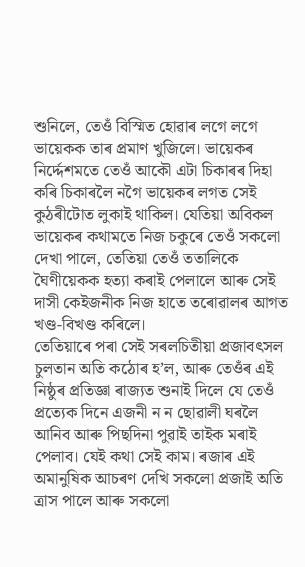শুনিলে, তেওঁ বিস্মিত হোৱাৰ লগে লগে ভায়েকক তাৰ প্ৰমাণ খুজিলে। ভায়েকৰ নিৰ্দ্দেশমতে তেওঁ আকৌ এটা চিকাৰৰ দিহা কৰি চিকাৰলৈ নগৈ ভায়েকৰ লগত সেই কুঠৰীটোত লুকাই থাকিল। যেতিয়া অবিকল ভায়েকৰ কথামতে নিজ চকুৰে তেওঁ সকলো দেখা পালে, তেতিয়া তেওঁ ততালিকে ঘৈণীয়েকক হত্যা কৰাই পেলালে আৰু সেই দাসী কেইজনীক নিজ হাতে তৰোৱালৰ আগত খণ্ড-বিখণ্ড কৰিলে।
তেতিয়াৰে পৰা সেই সৰলচিতীয়া প্ৰজাবৎসল চুলতান অতি কঠোৰ হ’ল, আৰু তেওঁৰ এই নিষ্ঠুৰ প্ৰতিজ্ঞা ৰাজ্যত শুনাই দিলে যে তেওঁ প্ৰত্যেক দিনে এজনী ন ন ছোৱালী ঘৰলৈ আনিব আৰু পিছদিনা পুৱাই তাইক মৰাই পেলাব। যেই কথা সেই কাম। ৰজাৰ এই অমানুষিক আচৰণ দেখি সকলো প্ৰজাই অতি ত্ৰাস পালে আৰু সকলো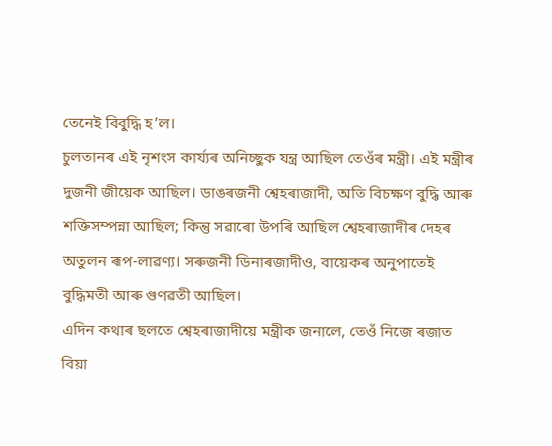তেনেই বিবুদ্ধি হ’ল।
চুলতানৰ এই নৃশংস কাৰ্য্যৰ অনিচ্ছুক যন্ত্ৰ আছিল তেওঁৰ মন্ত্ৰী। এই মন্ত্ৰীৰ দুজনী জীয়েক আছিল। ডাঙৰজনী শ্বেহৰাজাদী, অতি বিচক্ষণ বুদ্ধি আৰু শক্তিসম্পন্না আছিল; কিন্তু সৱাৰো উপৰি আছিল শ্বেহৰাজাদীৰ দেহৰ অতুলন ৰূপ-লাৱণ্য। সৰুজনী ডিনাৰজাদীও, বায়েকৰ অনুপাতেই বুদ্ধিমতী আৰু গুণৱতী আছিল।
এদিন কথাৰ ছলতে শ্বেহৰাজাদীয়ে মন্ত্ৰীক জনালে, তেওঁ নিজে ৰজাত বিয়া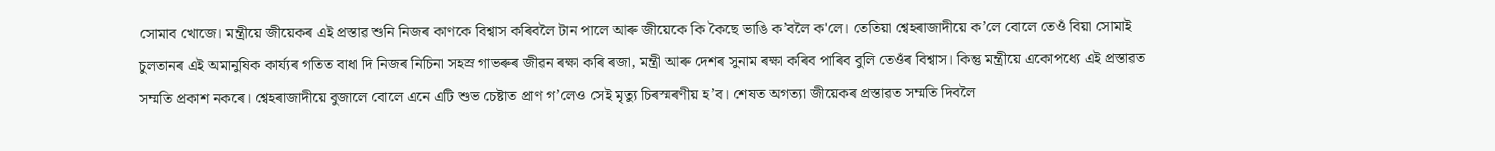সোমাব খোজে। মন্ত্ৰীয়ে জীয়েকৰ এই প্ৰস্তাৱ শুনি নিজৰ কাণকে বিশ্বাস কৰিবলৈ টান পালে আৰু জীয়েকে কি কৈছে ভাঙি ক’বলৈ ক'লে। তেতিয়া শ্বেহৰাজাদীয়ে ক’লে বোলে তেওঁ বিয়া সোমাই চুলতানৰ এই অমানুষিক কাৰ্য্যৰ গতিত বাধা দি নিজৰ নিচিনা সহস্ৰ গাভৰুৰ জীৱন ৰক্ষা কৰি ৰজা, মন্ত্ৰী আৰু দেশৰ সুনাম ৰক্ষা কৰিব পাৰিব বুলি তেওঁৰ বিশ্বাস। কিন্তু মন্ত্ৰীয়ে একোপধ্যে এই প্ৰস্তাৱত সম্মতি প্ৰকাশ নকৰে। শ্বেহৰাজাদীয়ে বুজালে বোলে এনে এটি শুভ চেষ্টাত প্ৰাণ গ’লেও সেই মৃত্যু চিৰস্মৰণীয় হ’ব। শেষত অগত্যা জীয়েকৰ প্ৰস্তাৱত সম্মতি দিবলৈ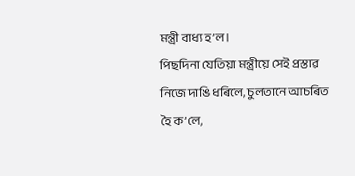মন্ত্ৰী বাধ্য হ’ল।
পিছদিনা যেতিয়া মন্ত্ৰীয়ে সেই প্ৰস্তাৱ নিজে দাঙি ধৰিলে, চুলতানে আচৰিত হৈ ক’লে,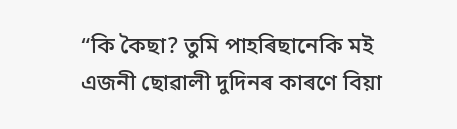“কি কৈছা? তুমি পাহৰিছানেকি মই এজনী ছোৱালী দুদিনৰ কাৰণে বিয়া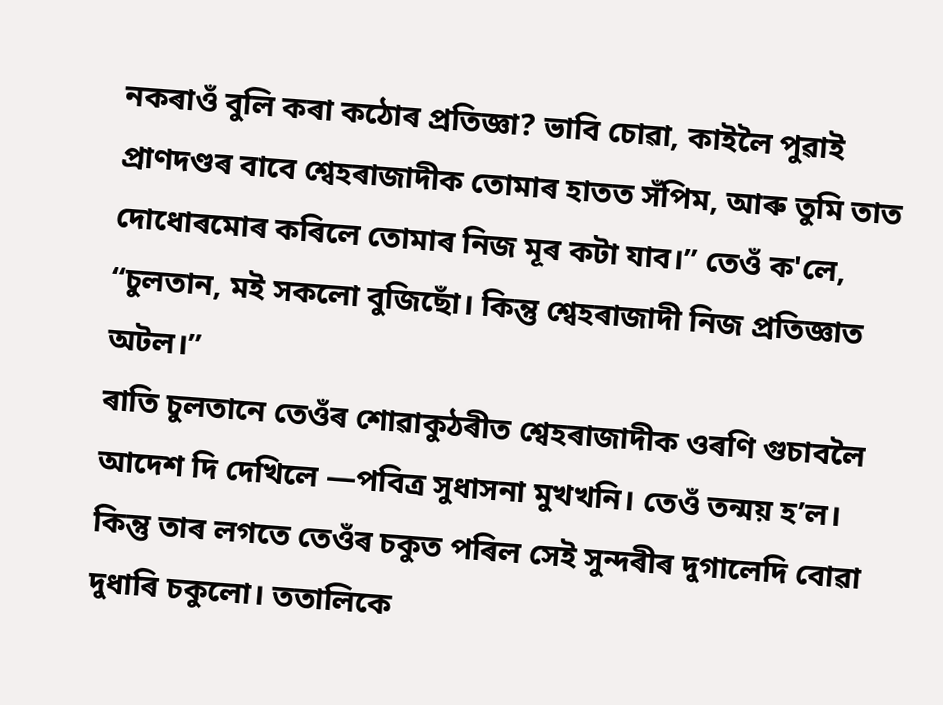নকৰাওঁ বুলি কৰা কঠোৰ প্ৰতিজ্ঞা? ভাবি চোৱা, কাইলৈ পুৱাই প্ৰাণদণ্ডৰ বাবে শ্বেহৰাজাদীক তোমাৰ হাতত সঁপিম, আৰু তুমি তাত দোধোৰমোৰ কৰিলে তোমাৰ নিজ মূৰ কটা যাব।” তেওঁ ক'লে, “চুলতান, মই সকলো বুজিছোঁ। কিন্তু শ্বেহৰাজাদী নিজ প্ৰতিজ্ঞাত অটল।”
ৰাতি চুলতানে তেওঁৰ শোৱাকুঠৰীত শ্বেহৰাজাদীক ওৰণি গুচাবলৈ আদেশ দি দেখিলে —পবিত্ৰ সুধাসনা মুখখনি। তেওঁ তন্ময় হ’ল। কিন্তু তাৰ লগতে তেওঁৰ চকুত পৰিল সেই সুন্দৰীৰ দুগালেদি বোৱা দুধাৰি চকুলো। ততালিকে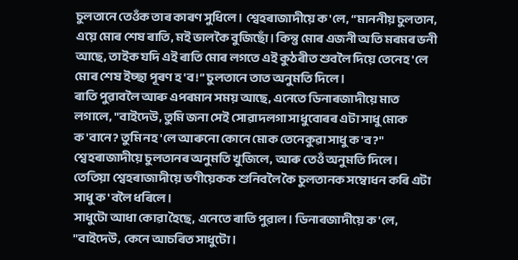চুলতানে তেওঁক তাৰ কাৰণ সুধিলে। শ্বেহৰাজাদীয়ে ক'লে, “মাননীয় চুলতান, এয়ে মোৰ শেষ ৰাতি, মই ভালকৈ বুজিছোঁ। কিন্তু মোৰ এজনী অতি মৰমৰ ভনী আছে, তাইক যদি এই ৰাতি মোৰ লগতে এই কুঠৰীত শুবলৈ দিয়ে তেনেহ'লে মোৰ শেষ ইচ্ছা পূৰণ হ'ব!” চুলতানে তাত অনুমতি দিলে।
ৰাতি পুৱাবলৈ আৰু এপৰমান সময় আছে, এনেতে ডিনাৰজাদীয়ে মাত লগালে, "বাইদেউ, তুমি জনা সেই সোৱাদলগা সাধুবোৰৰ এটা সাধু মোক ক'বানে? তুমি নহ'লে আৰুনো কোনে মোক তেনেকুৱা সাধু ক'ব?" শ্বেহৰাজাদীয়ে চুলতানৰ অনুমতি খুজিলে, আৰু তেওঁ অনুমতি দিলে। তেতিয়া শ্বেহৰাজাদীয়ে ভণীয়েকক শুনিবলৈ কৈ চুলতানক সম্বোধন কৰি এটা সাধু ক'বলৈ ধৰিলে।
সাধুটো আধা কোৱা হৈছে, এনেতে ৰাতি পুৱাল। ডিনাৰজাদীয়ে ক'লে, "বাইদেউ, কেনে আচৰিত সাধুটো।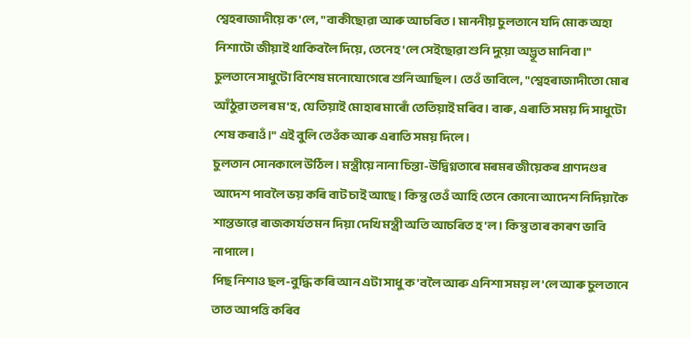শ্বেহৰাজাদীয়ে ক'লে, "বাকীছোৱা আৰু আচৰিত। মাননীয় চুলতানে যদি মোক অহা নিশাটো জীয়াই থাকিবলৈ দিয়ে, তেনেহ'লে সেইছোৱা শুনি দুয়ো অদ্ভূত মানিবা।" চুলতানে সাধুটো বিশেষ মনোযোগেৰে শুনি আছিল। তেওঁ ভাবিলে, "শ্বেহৰাজাদীতো মোৰ আঁঠুৱা তলৰ ম'হ, যেতিয়াই মোহাৰ মাৰোঁ তেতিয়াই মৰিব। বাৰু, এৰাতি সময় দি সাধুটো শেষ কৰাওঁ।" এই বুলি তেওঁক আৰু এৰাতি সময় দিলে।
চুলতান সোনকালে উঠিল। মন্ত্ৰীয়ে নানা চিন্তা-উদ্বিগ্নতাৰে মৰমৰ জীয়েকৰ প্ৰাণদণ্ডৰ আদেশ পাবলৈ ভয় কৰি বাট চাই আছে। কিন্তু তেওঁ আহি তেনে কোনো আদেশ নিদিয়াকৈ শান্তভাৱে ৰাজকাৰ্যত মন দিয়া দেখি মন্ত্ৰী অতি আচৰিত হ'ল। কিন্তু তাৰ কাৰণ ভাবি নাপালে।
পিছ নিশাও ছল-বুদ্ধি কৰি আন এটা সাধু ক'বলৈ আৰু এনিশা সময় ল'লে আৰু চুলতানে তাত আপত্তি কৰিব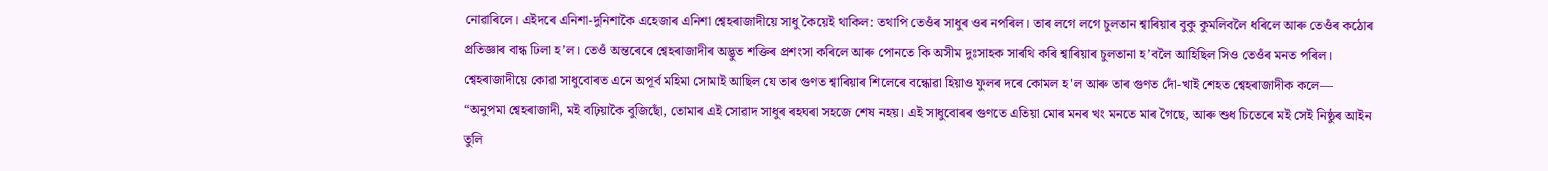নোৱাৰিলে। এইদৰে এনিশা-দুনিশাকৈ এহেজাৰ এনিশা শ্বেহৰাজাদীয়ে সাধু কৈয়েই থাকিল: তথাপি তেওঁৰ সাধুৰ ওৰ নপৰিল। তাৰ লগে লগে চুলতান শ্বাৰিয়াৰ বুকু কুমলিবলৈ ধৰিলে আৰু তেওঁৰ কঠোৰ প্ৰতিজ্ঞাৰ বান্ধ ঢিলা হ’ল। তেওঁ অন্তৰেৰে শ্বেহৰাজাদীৰ অদ্ভুত শক্তিৰ প্ৰশংসা কৰিলে আৰু পোনতে কি অসীম দুঃসাহক সাৰথি কৰি শ্বাৰিয়াৰ চুলতানা হ’বলৈ আহিছিল সিও তেওঁৰ মনত পৰিল। শ্বেহৰাজাদীয়ে কোৱা সাধুবোৰত এনে অপূৰ্ব মহিমা সোমাই আছিল যে তাৰ গুণত শ্বাৰিয়াৰ শিলেৰে বন্ধোৱা হিয়াও ফুলৰ দৰে কোমল হ'ল আৰু তাৰ গুণত দোঁ-খাই শেহত শ্বেহৰাজাদীক কলে— “অনুপমা শ্বেহৰাজাদী, মই বঢ়িয়াকৈ বুজিছোঁ, তোমাৰ এই সোৱাদ সাধুৰ ৰহঘৰা সহজে শেষ নহয়। এই সাধুবোৰৰ গুণতে এতিয়া মোৰ মনৰ খং মনতে মাৰ গৈছে, আৰু শুধ চিতেৰে মই সেই নিষ্ঠুৰ আইন তুলি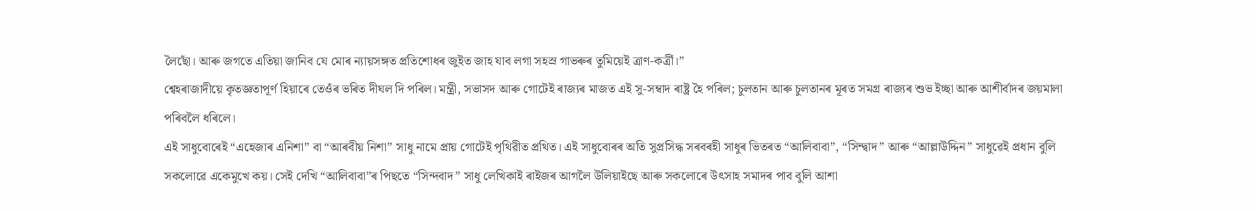লৈছোঁ। আৰু জগতে এতিয়া জানিব যে মোৰ ন্যায়সঙ্গত প্ৰতিশোধৰ জুইত জাহ যাব লগা সহস্ৰ গাভৰুৰ তুমিয়েই ত্ৰাণ-কৰ্ত্ৰী।”
শ্বেহৰাজাদীয়ে কৃতজ্ঞতাপূৰ্ণ হিয়াৰে তেওঁৰ ভৰিত দীঘল দি পৰিল। মন্ত্ৰী, সভাসদ আৰু গোটেই ৰাজ্যৰ মাজত এই সু-সম্বাদ ৰাষ্ট্ৰ হৈ পৰিল; চুলতান আৰু চুলতানৰ মূৰত সমগ্ৰ ৰাজ্যৰ শুভ ইচ্ছা আৰু আশীৰ্বাদৰ জয়মালা পৰিবলৈ ধৰিলে।
এই সাধুবোৰেই “এহেজাৰ এনিশা” বা “আৰবীয় নিশা” সাধু নামে প্ৰায় গোটেই পৃথিৱীত প্ৰথিত। এই সাধুবোৰৰ অতি সুপ্ৰসিদ্ধ সৰবৰহী সাধুৰ ভিতৰত “আলিবাবা”, “সিন্দ্বাদ” আৰু “আল্লাউদ্দিন” সাধুৱেই প্ৰধান বুলি সকলোৱে একেমুখে কয়। সেই দেখি “আলিবাবা”ৰ পিছতে “সিন্দবাদ” সাধু লেখিকাই ৰাইজৰ আগলৈ উলিয়াইছে আৰু সকলোৰে উৎসাহ সমাদৰ পাব বুলি আশা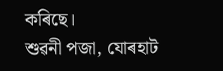কৰিছে।
শুৱনী পজা, যোৰহাট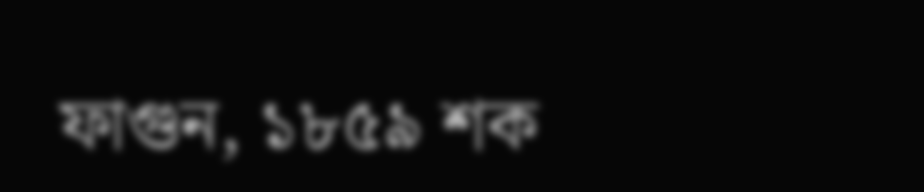ফাগুন, ১৮৫৯ শক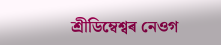শ্ৰীডিম্বেশ্বৰ নেওগ